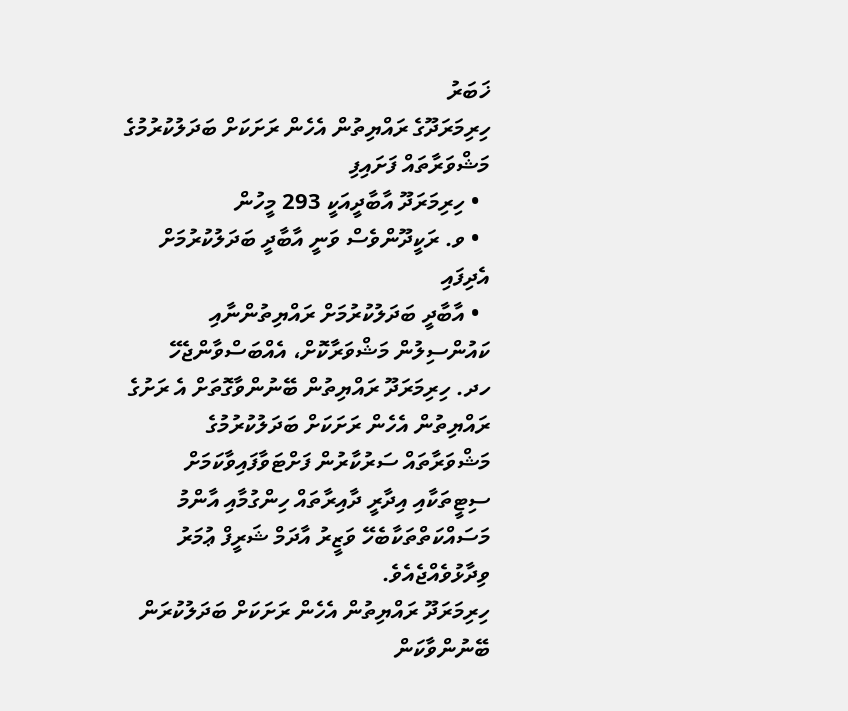ޚަބަރު
ހިރިމަރަދޫގެ ރައްޔިތުން އެހެން ރަށަކަށް ބަދަލުކުރުމުގެ މަޝްވަރާތައް ފަށައިފި
  • ހިރިމަރަދޫ އާބާދީއަކީ 293 މީހުން
  • ވ. ރަކީދޫންވެސް ވަނީ އާބާދީ ބަދަލުކުރުމަށް އެދިފައި
  • އާބާދީ ބަދަލުކުރުމަށް ރައްޔިތުންނާއި ކައުންސިލުން މަޝްވަރާކޮށް، އެއްބަސްވާންޖެހޭ
ހދ. ހިރިމަރަދޫ ރައްޔިތުން ބޭނުންވާގޮތަށް އެ ރަށުގެ ރައްޔިތުން އެހެން ރަށަކަށް ބަދަލުކުރުމުގެ މަޝްވަރާތައް ސަރުކާރުން ފަށްޓަވާފައިވާކަމަށް ސިޓީތަކާއި އިދާރީ ދާއިރާތައް ހިންގުމާއި އާންމު މަސައްކަތްތަކާބެހޭ ވަޒީރު އާދަމް ޝަރީފް ޢުމަރު ވިދާޅުވެއްޖެއެވެ.
ހިރިމަރަދޫ ރައްޔިތުން އެހެން ރަށަކަށް ބަދަލުކުރަން ބޭނުންވާކަން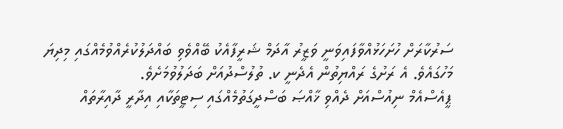ސަރުކާރަށް ހުށަހަޅުއްވާފައިވަނީ ވަޒީރު އާދަމް ޝަރީފާއެކު ބޭއްވެވި ބައްދަލުކުރެއްވުމެއްގައި މިދިޔަ މަހުގައެވެ. އެ ރަށުގެ ރައްޔިތުން އެދެނީ ކ. ތުލުސްދުއަށް ބަދަލުވުމަށެވެ.
ޕީއެސްއެމް ނިއުސްއަށް ދެއްވި ޚާއްޞަ ބަސްދީގަތުމެއްގައި ސިޓީތަކާއި އިދާރީ ދާއިރާތައް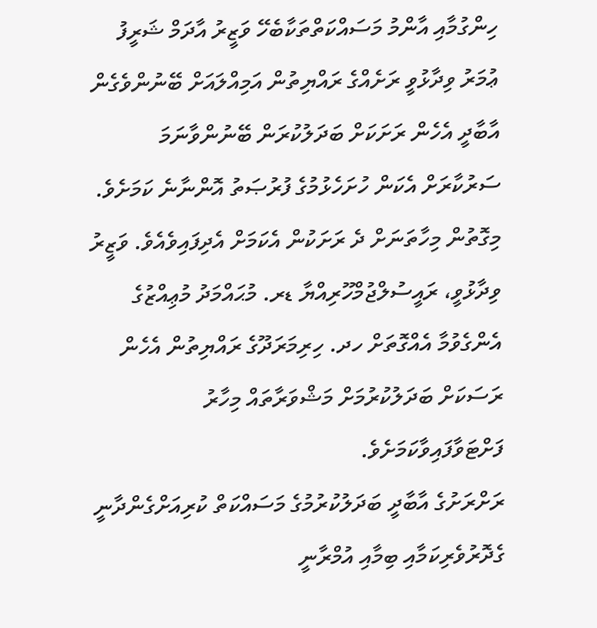ހިންގުމާއި އާންމު މަސައްކަތްތަކާބެހޭ ވަޒީރު އާދަމް ޝަރީފު ޢުމަރު ވިދާޅުވީ ރަށެއްގެ ރައްޔިތުން އަމިއްލައަށް ބޭނުންވެގެން އާބާދީ އެހެން ރަށަކަށް ބަދަލުކުރަން ބޭނުންވާނަމަ ސަރުކާރަށް އެކަން ހުށަހެޅުމުގެ ފުރުޞަތު އޮންނާނެ ކަމަށެވެ. މިގޮތުން މިހާތަނަށް ދެ ރަށަކުން އެކަމަށް އެދިފައިވެއެވެ. ވަޒީރު ވިދާޅުވީ، ރައީސުލްޖުމްހޫރިއްޔާ ޑރ. މުޙައްމަދު މުޢިއްޒުގެ އެންގެވުމާ އެއްގޮތަށް ހދ. ހިރިމަރަދޫގެ ރައްޔިތުން އެހެން ރަސަކަށް ބަދަލުކުރުމަށް މަޝްވަރާތައް މިހާރު ފަށްޓަވާފައިވާކަމަށެވެ.
ރަށްރަށުގެ އާބާދީ ބަދަލުކުރުމުގެ މަސައްކަތް ކުރިއަށްގެންދާނީ ގެދޮރުވެރިކަމާއި ބިމާއި އުމްރާނީ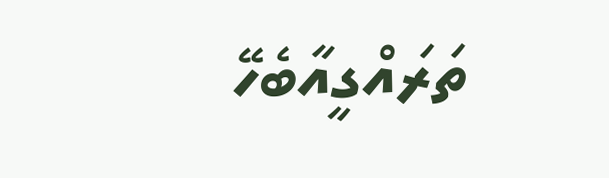ތަރައްގީއާބެހޭ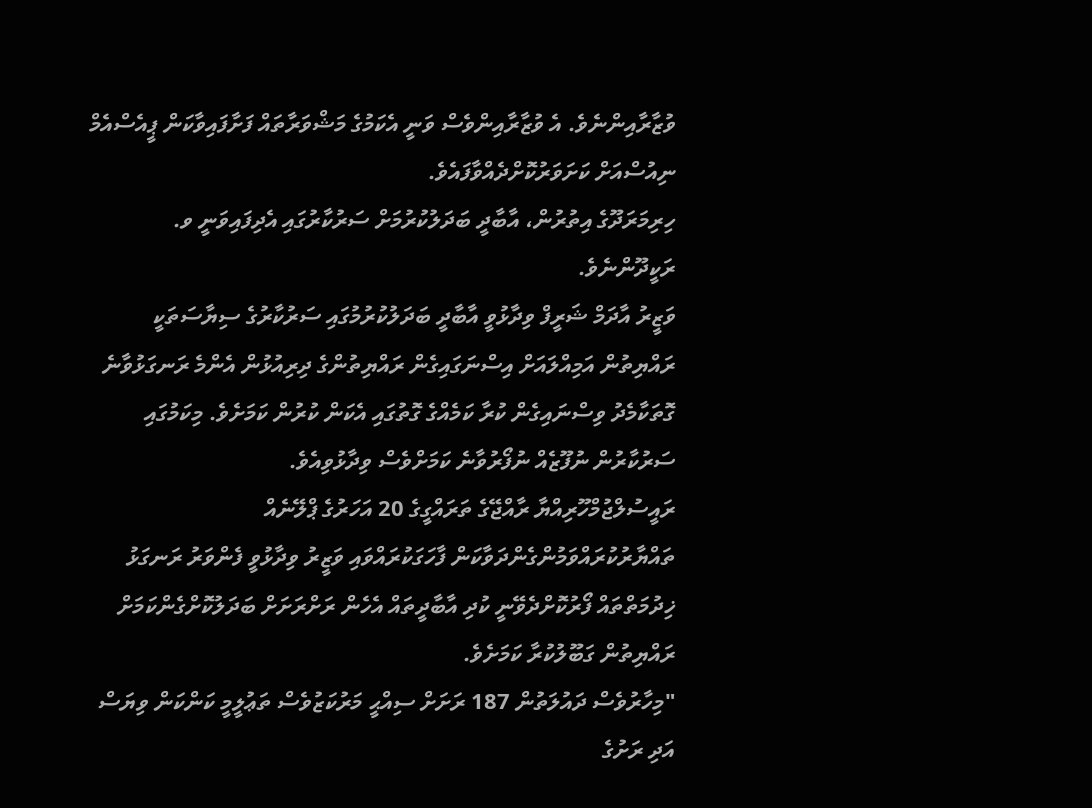ވުޒާރާއިންނެވެ. އެ ވުޒާރާއިންވެސް ވަނީ އެކަމުގެ މަޝްވަރާތައް ފަށާފައިވާކަން ޕީއެސްއެމް ނިއުސްއަށް ކަށަވަރުކޮށްދެއްވާފައެވެ.
ހިރިމަރަދޫގެ އިތުރުން، އާބާދީ ބަދަލުކުރުމަށް ސަރުކާރުގައި އެދިފައިވަނީ ވ. ރަކީދޫންނެވެ.
ވަޒީރު އާދަމް ޝަރީފް ވިދާޅުވީ އާބާދީ ބަދަލުކުރުމުގައި ސަރުކާރުގެ ސިޔާސަތަކީ ރައްޔިތުން އަމިއްލައަށް އިސްނަގައިގެން ރައްޔިތުންގެ ދިރިއުޅުން އެންމެ ރަނގަޅުވާނެ ގޮތަކާމެދު ވިސްނައިގެން ކުރާ ކަމެއްގެ ގޮތުގައި އެކަން ކުރުން ކަމަށެވެ. މިކަމުގައި ސަރުކާރުން ނުފޫޒެއް ނުފޯރުވާނެ ކަމަށްވެސް ވިދާޅުވިއެވެ.
ރައީސުލްޖުމްހޫރިއްޔާ ރާއްޖޭގެ ތަރައްގީގެ 20 އަހަރުގެ ޕްލޭނެއް ތައްޔާރުކުރައްވަމުންގެންދަވާކަން ފާހަގަކުރައްވައި ވަޒީރު ވިދާޅުވީ ފެންވަރު ރަނގަޅު ޚިދުމަތްތައް ފޯރުކޮށްދެވޭނީ ކުދި އާބާދީތައް އެހެން ރަށްރަށަށް ބަދަލުކޮށްގެންކަމަށް ރައްޔިތުން ގަބޫލުކުރާ ކަމަށެވެ.
"މިހާރުވެސް ދައުލަތުން 187 ރަށަށް ސިއްޙީ މަރުކަޒުވެސް ތަޢުލީމީ ކަންކަން ވިޔަސް އަދި ރަށުގެ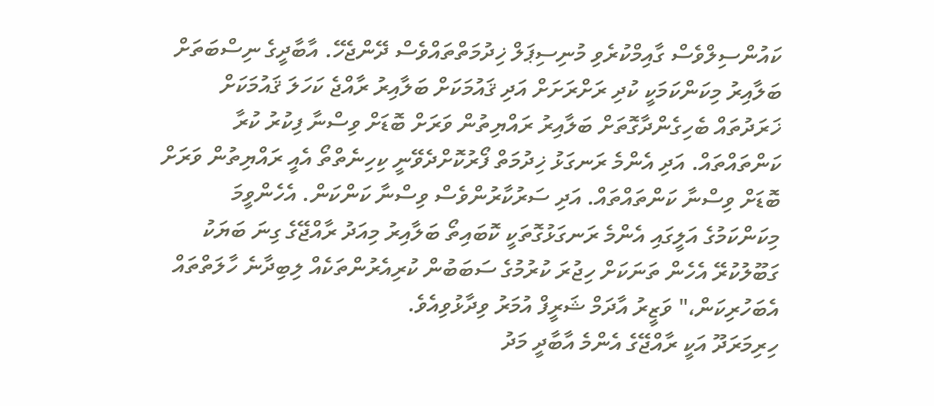ކައުންސިލްވެސް ގާއިމްކުރެވި މުނިސިޕަލް ޚިދުމަތްތައްވެސް ދޭންޖެހޭ. އާބާދީގެ ނިސްބަތަށް ބަލާއިރު މިކަންކަމަކީ ކުދި ރަށްރަށަށް އަދި ޤައުމަކަށް ބަލާއިރު ރާއްޖެ ކަހަލަ ޤައުމަކަށް ޚަރަދުތައް ބެހިގެންދާގޮތަށް ބަލާއިރު ރައްޔިތުން ވަރަށް ބޮޑަށް ވިސްނާ ފިކުރު ކުރާ ކަންތައްތައް. އަދި އެންމެ ރަނގަޅު ޚިދުމަތް ފޯރުކޮށްދެވޭނީ ކިހިނެތްތޯ އެއީ ރައްޔިތުން ވަރަށް ބޮޑަށް ވިސްނާ ކަންތައްތައް. އަދި ސަރުކާރުންވެސް ވިސްނާ ކަންކަން. އެހެންވީމަ މިކަންކަމުގެ އަލީގައި އެންމެ ރަނގަޅުގޮތަކީ ކޮބައިތޯ ބަލާއިރު މިއަދު ރާއްޖޭގެ ގިނަ ބަޔަކު ގަބޫލުކުރޭ އެހެން ތަނަކަށް ހިޖުރަ ކުރުމުގެ ސަބަބުން ކުރިއެރުންތަކެއް ލިބިދާނެ ހާލަތްތައް އެބަހުރިކަން،" ވަޒީރު އާދަމް ޝަރީފް އުމަރު ވިދާޅުވިއެވެ.
ހިރިމަރަދޫ އަކީ ރާއްޖޭގެ އެންމެ އާބާދީ މަދު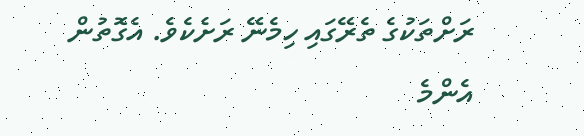ރަށްތަކުގެ ތެރޭގައި ހިމެނޭ ރަށެކެވެ. އެގޮތުން އެންމެ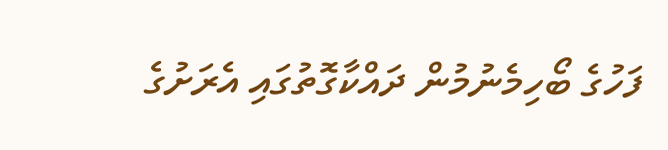ފަހުގެ ބޯހިމެނުމުން ދައްކާގޮތުގައި އެރަށުގެ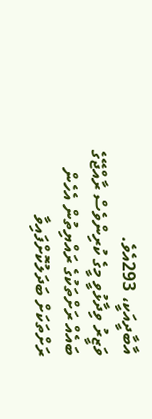އާބާދީއަކީ، 293އެވެ.
ވަޒީރު ވިދާޅުވީ މީގެ ކުރިންވެސް ރާއްޖޭގެ ބައެއް ރަށްތަކުގެ ރައްޔިތުން އެހެން ރަށްތަކަށް ބަދަލުކޮށްފައިވާ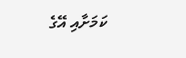ކަމަށާއި އޭގެ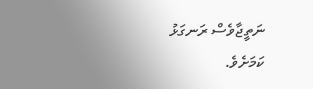ނަތީޖާވެސް ރަނގަޅު ކަމަށެވެ.